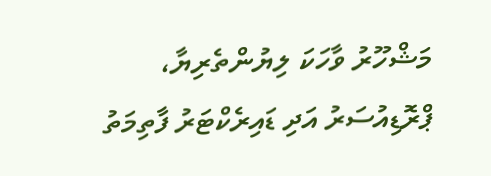މަޝްހޫރު ވާހަކަ ލިޔުންތެރިޔާ، ޕްރޮޑިއުސަރު އަދި ޑައިރެކްޓަރު ފާތިމަތު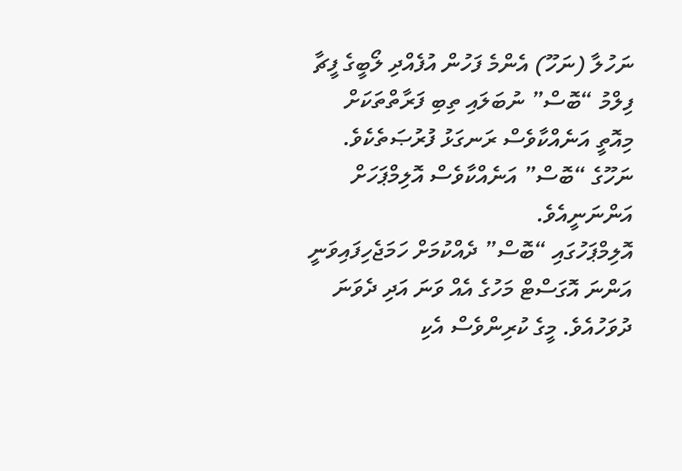ނަހުލާ (ނަހޫ) އެންމެ ފަހުން އުފެއްދި ލޯބީގެ ފީޗާ ފިލްމު “ބޮސް” ނުބަލައި ތިބި ފަރާތްތަކަށް މިއޮތީ އަނެއްކާވެސް ރަނގަޅު ފުރުޞަތެކެވެ. ނަހޫގެ “ބޮސް” އަނެއްކާވެސް އޮލިމްޕަހަށް އަންނަނީއެވެ.
އޮލިމްޕަހުގައި “ބޮސް” ދެއްކުމަށް ހަމަޖެހިފައިވަނީ އަންނަ އޮގަސްޓް މަހުގެ އެއް ވަނަ އަދި ދެވަނަ ދުވަހުއެވެ. މީގެ ކުރިންވެސް އެކި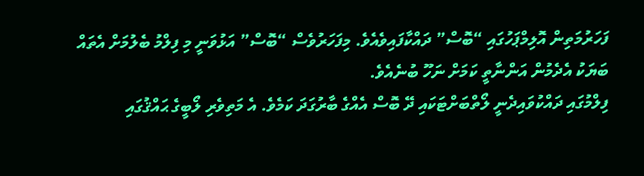ފަހަރުމަތިން އޮލިމްޕަހުގައި “ބޮސް” ދައްކާފައިވެއެވެ. މިފަހަރުވެސް “ބޮސް” އަޅުވަނީ މި ފިލްމު ބެލުމަށް އެތައް ބަޔަކު އެދެމުން އަންނާތީ ކަމަށް ނަހޫ ބުނެއެވެ.
ފިލްމުގައި ދައްކުވައިދެނީ ލޯތްބަށްޓަކައި ދޭ ބޮސް އެއްގެ ބާރުގަދަ ކަމެވެ. އެ މަތިވެރި ލޯބީގެ ޙައްޤުގައި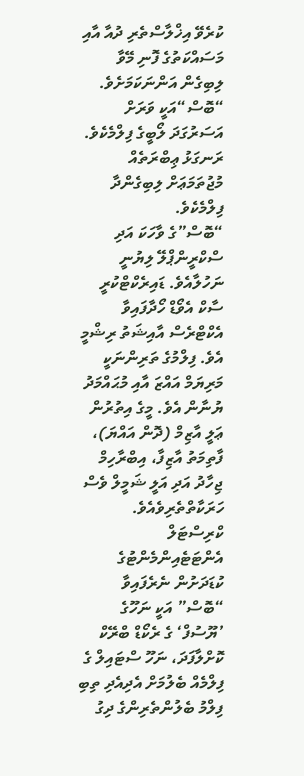ކުރެވޭ އިޚްލާސްތެރި ދުއާ އާއި މަސައްކަތުގެ ފޮނި މޭވާ ލިބިގެން އަންނަކަމަށެވެ. “ބޮސް“އަކީ ވަރަށް އަސަރުގަދަ ލޯބީގެ ފިލްމެކެވެ. ރަނގަޅު ޢިބްރަތެއް މުޖުތަމަޢަށް ލިބިގެންދާ ފިލްމެކެވެ.
“ބޮސް”ގެ ވާހަކަ އަދި ސްކްރީންޕްލޭ ލިޔުނީ ނަހުލާއެވެ. ޑައިރެކްޓްކުރީ ސާކް އެވޯޑް ހޯދާފައިވާ އެކްޓްރެސް އާއިޝަތު ރިޝްމީ އެވެ. ފިލްމުގެ ތަރިންނަކީ މަރިޔަމް އައްޒަ އާއި މުޙައްމަދު ޔުނާން އެވެ. މީގެ އިތުރުން ޢަލީ އާޒިމް (ދޮން އައްޔަ)، ފާތިމަތު އާޒިފާ، އިބްރާހިމް ޖިހާދު އަދި އަލީ ޝަމީލް ވެސް ހަރަކާތްތެރިވެއެވެ.
ކްރިސްޓަލް އެންޓަޓެއިންމެންޓުގެ ކުޑަދަށުން ނެރެފައިވާ “ބޮސް” އަކީ ނަހޫގެ ’ޔޫސުފް‘ ގެ ރެކޯޑް ބްރޭކް ކޮށްލާފަދަ، ނަހޫ ސްޓައިލް ގެ ފިލްމެއް ބެލުމަށް އެދިއެދި ތިބި ފިލްމު ބެލުންތެރިންގެ ދިގު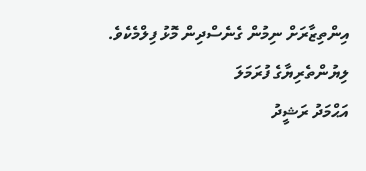އިންތިޒާރަށް ނިމުން ގެނެސްދިން މޮޅު ފިލްމެކެވެ.
ލިޔުންތެރިޔާގެ ފުރަމަލަ
އަޙްމަދު ރަޝީދު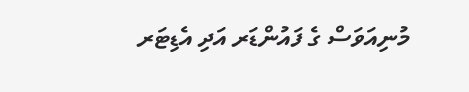މުނިއަވަސް ގެ ފައުންޑަރ އަދި އެޑިޓަރ